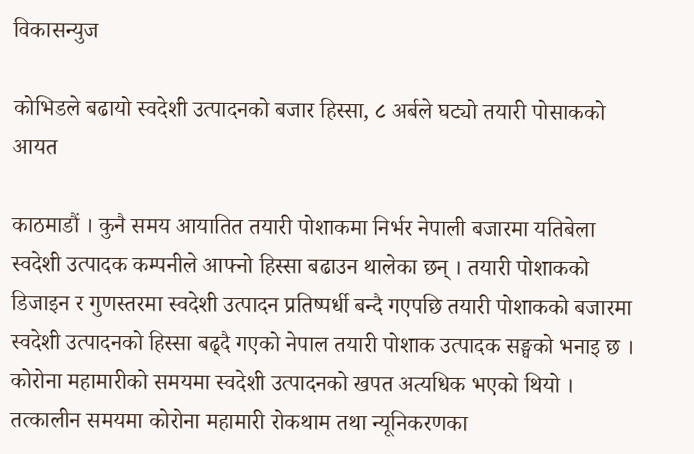विकासन्युज

कोभिडले बढायो स्वदेशी उत्पादनको बजार हिस्सा, ८ अर्बले घट्यो तयारी पोसाकको आयत

काठमाडौं । कुनै समय आयातित तयारी पोशाकमा निर्भर नेपाली बजारमा यतिबेला स्वदेशी उत्पादक कम्पनीले आफ्नो हिस्सा बढाउन थालेका छन् । तयारी पोशाकको डिजाइन र गुणस्तरमा स्वदेशी उत्पादन प्रतिष्पर्धी बन्दै गएपछि तयारी पोशाकको बजारमा स्वदेशी उत्पादनको हिस्सा बढ्दै गएको नेपाल तयारी पोशाक उत्पादक सङ्घको भनाइ छ । कोरोना महामारीको समयमा स्वदेशी उत्पादनको खपत अत्यधिक भएको थियो । तत्कालीन समयमा कोरोना महामारी रोकथाम तथा न्यूनिकरणका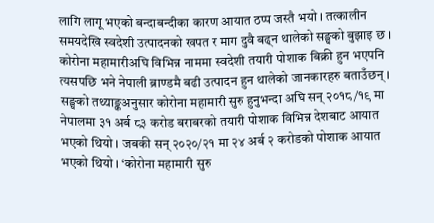लागि लागू भएको बन्दाबन्दीका कारण आयात ठप्प जस्तै भयो । तत्कालीन समयदेखि स्वदेशी उत्पादनको खपत र माग दुवै बढ्न थालेको सङ्घको बुझाइ छ । कोरोना महामारीअघि विभिन्न नाममा स्वदेशी तयारी पोशाक बिक्री हुन भएपनि त्यसपछि भने नेपाली ब्राण्डमै बढी उत्पादन हुन थालेको जानकारहरु बताउँछन् । सङ्घको तथ्याङ्कअनुसार कोरोना महामारी सुरु हुनुभन्दा अघि सन् २०१८/१९ मा नेपालमा ३१ अर्ब ८३ करोड बराबरको तयारी पोशाक विभिन्न देशबाट आयात भएको थियो । जबकी सन् २०२०/२१ मा २४ अर्ब २ करोडको पोशाक आयात भएको थियो । ‘कोरोना महामारी सुरु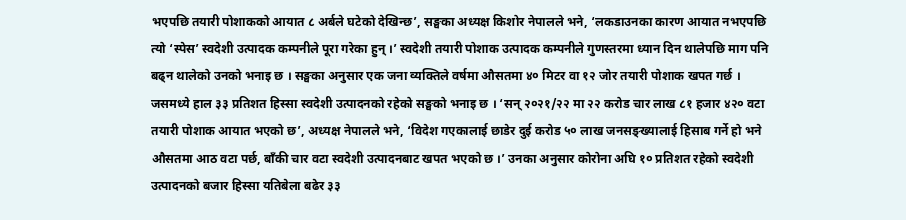भएपछि तयारी पोशाकको आयात ८ अर्बले घटेको देखिन्छ’, सङ्घका अध्यक्ष किशोर नेपालले भने, ‘लकडाउनका कारण आयात नभएपछि त्यो ‘स्पेस’ स्वदेशी उत्पादक कम्पनीले पूरा गरेका हुन् ।’ स्वदेशी तयारी पोशाक उत्पादक कम्पनीले गुणस्तरमा ध्यान दिन थालेपछि माग पनि बढ्न थालेको उनको भनाइ छ । सङ्घका अनुसार एक जना व्यक्तिले वर्षमा औसतमा ४० मिटर वा १२ जोर तयारी पोशाक खपत गर्छ । जसमध्ये हाल ३३ प्रतिशत हिस्सा स्वदेशी उत्पादनको रहेको सङ्घको भनाइ छ । ‘सन् २०२१/२२ मा २२ करोड चार लाख ८१ हजार ४२० वटा तयारी पोशाक आयात भएको छ’, अध्यक्ष नेपालले भने, ‘विदेश गएकालाई छाडेर दुई करोड ५० लाख जनसङ्ख्यालाई हिसाब गर्ने हो भने औसतमा आठ वटा पर्छ, बाँकी चार वटा स्वदेशी उत्पादनबाट खपत भएको छ ।’ उनका अनुसार कोरोना अघि १० प्रतिशत रहेको स्वदेशी उत्पादनको बजार हिस्सा यतिबेला बढेर ३३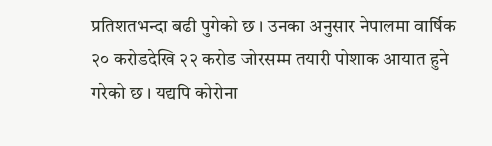प्रतिशतभन्दा बढी पुगेको छ । उनका अनुसार नेपालमा वार्षिक २० करोडदेखि २२ करोड जोरसम्म तयारी पोशाक आयात हुने गरेको छ । यद्यपि कोरोना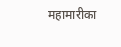महामारीका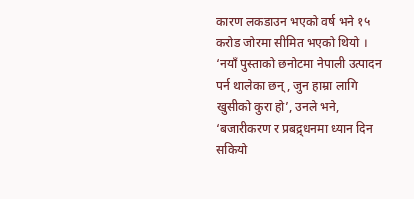कारण लकडाउन भएको वर्ष भने १५ करोड जोरमा सीमित भएको थियो । ‘नयाँ पुस्ताको छनोटमा नेपाली उत्पादन पर्न थालेका छन्, जुन हाम्रा लागि खुसीको कुरा हो’, उनले भने, ‘बजारीकरण र प्रबद्र्धनमा ध्यान दिन सकियो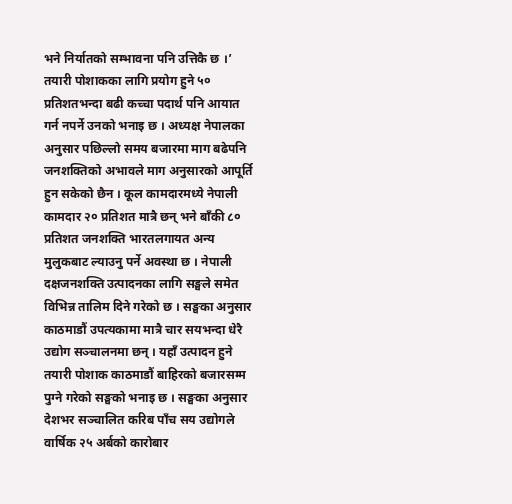भने निर्यातको सम्भावना पनि उत्तिकै छ ।’ तयारी पोशाकका लागि प्रयोग हुने ५० प्रतिशतभन्दा बढी कच्चा पदार्थ पनि आयात गर्न नपर्ने उनको भनाइ छ । अध्यक्ष नेपालका अनुसार पछिल्लो समय बजारमा माग बढेपनि जनशक्तिको अभावले माग अनुसारको आपूर्ति हुन सकेको छैन । कूल कामदारमध्ये नेपाली कामदार २० प्रतिशत मात्रै छन् भने बाँकी ८० प्रतिशत जनशक्ति भारतलगायत अन्य मुलुकबाट ल्याउनु पर्ने अवस्था छ । नेपाली दक्षजनशक्ति उत्पादनका लागि सङ्घले समेत विभिन्न तालिम दिने गरेको छ । सङ्घका अनुसार काठमाडौं उपत्यकामा मात्रै चार सयभन्दा धेरै उद्योग सञ्चालनमा छन् । यहाँ उत्पादन हुने तयारी पोशाक काठमाडौं बाहिरको बजारसम्म पुग्ने गरेको सङ्घको भनाइ छ । सङ्घका अनुसार देशभर सञ्चालित करिब पाँच सय उद्योगले वार्षिक २५ अर्बको कारोबार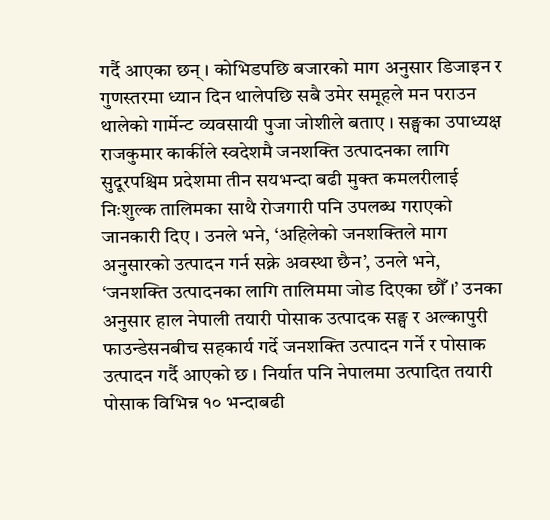गर्दै आएका छन् । कोभिडपछि बजारको माग अनुसार डिजाइन र गुणस्तरमा ध्यान दिन थालेपछि सबै उमेर समूहले मन पराउन थालेको गार्मेन्ट व्यवसायी पुजा जोशीले बताए । सङ्घका उपाध्यक्ष राजकुमार कार्कीले स्वदेशमै जनशक्ति उत्पादनका लागि सुदूरपश्चिम प्रदेशमा तीन सयभन्दा बढी मुक्त कमलरीलाई निःशुल्क तालिमका साथै रोजगारी पनि उपलब्ध गराएको जानकारी दिए । उनले भने, ‘अहिलेको जनशक्तिले माग अनुसारको उत्पादन गर्न सक्ने अवस्था छैन’, उनले भने, ‘जनशक्ति उत्पादनका लागि तालिममा जोड दिएका छौँ ।’ उनका अनुसार हाल नेपाली तयारी पोसाक उत्पादक सङ्घ र अल्कापुरी फाउन्डेसनबीच सहकार्य गर्दे जनशक्ति उत्पादन गर्ने र पोसाक उत्पादन गर्दै आएको छ । निर्यात पनि नेपालमा उत्पादित तयारी पोसाक विभिन्न १० भन्दाबढी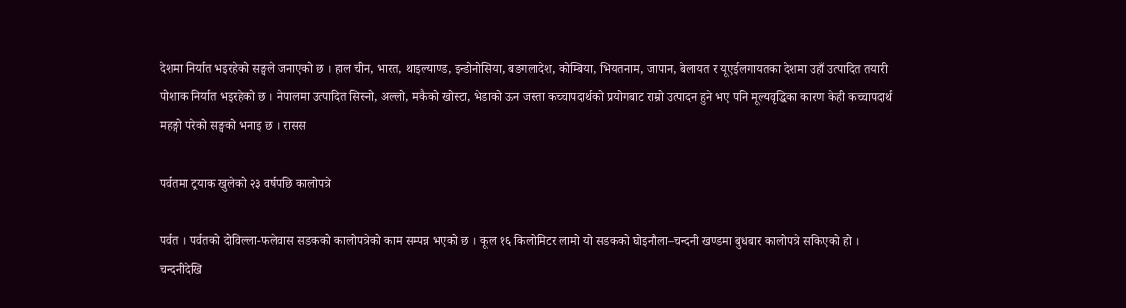देशमा निर्यात भइरहेको सङ्घले जनाएको छ । हाल चीन, भारत, थाइल्याण्ड, इन्डोनोसिया, बङगलादेश, कोम्बिया, भियतनाम, जापान, बेलायत र यूएईलगायतका देशमा उहाँ उत्पादित तयारी पोशाक निर्यात भइरहेको छ । नेपालमा उत्पादित सिस्नो, अल्लो, मकैको खोस्टा, भेडाको ऊन जस्ता कच्चापदार्थको प्रयोगबाट राम्रो उत्पादन हुने भए पनि मूल्यवृद्धिका कारण केही कच्चापदार्थ महङ्गो परेको सङ्घको भनाइ छ । रासस

पर्वतमा ट्रयाक खुलेको २३ वर्षपछि कालोपत्रे

पर्वत । पर्वतको दोविल्ला-फलेवास सडकको कालोपत्रेको काम सम्पन्न भएको छ । कूल १६ किलोमिटर लामो यो सडकको घोइनौला–चन्दनी खण्डमा बुधबार कालोपत्रे सकिएको हो । चन्दनीदेखि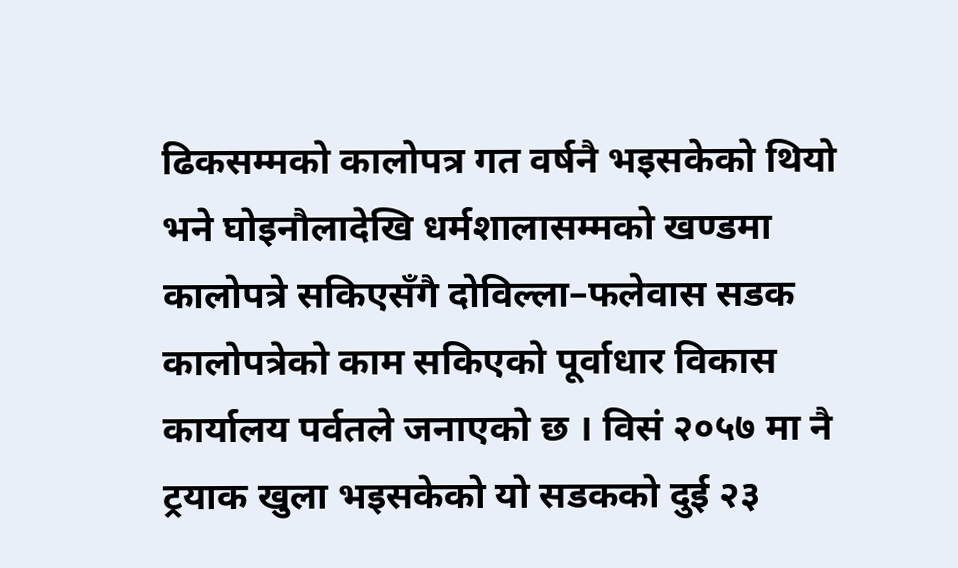ढिकसम्मको कालोपत्र गत वर्षनै भइसकेको थियो भने घोइनौलादेखि धर्मशालासम्मको खण्डमा कालोपत्रे सकिएसँगै दोविल्ला–फलेवास सडक कालोपत्रेको काम सकिएको पूर्वाधार विकास कार्यालय पर्वतले जनाएको छ । विसं २०५७ मा नै ट्रयाक खुला भइसकेको यो सडकको दुई २३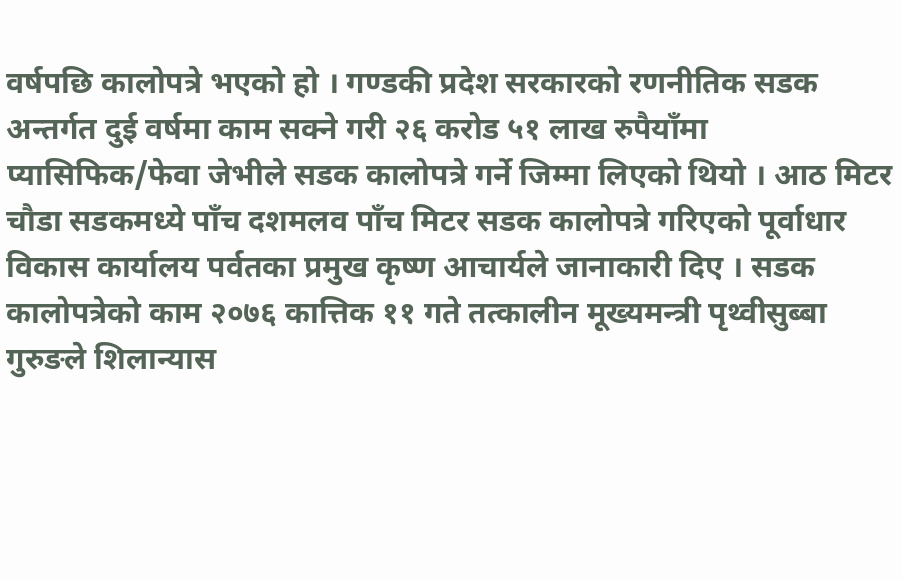वर्षपछि कालोपत्रे भएको हो । गण्डकी प्रदेश सरकारको रणनीतिक सडक अन्तर्गत दुई वर्षमा काम सक्ने गरी २६ करोड ५१ लाख रुपैयाँमा प्यासिफिक/फेवा जेभीले सडक कालोपत्रे गर्ने जिम्मा लिएको थियो । आठ मिटर चौडा सडकमध्ये पाँच दशमलव पाँच मिटर सडक कालोपत्रे गरिएको पूर्वाधार विकास कार्यालय पर्वतका प्रमुख कृष्ण आचार्यले जानाकारी दिए । सडक कालोपत्रेको काम २०७६ कात्तिक ११ गते तत्कालीन मूख्यमन्त्री पृथ्वीसुब्बा गुरुङले शिलान्यास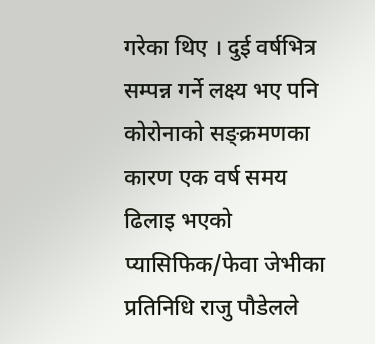गरेका थिए । दुई वर्षभित्र सम्पन्न गर्ने लक्ष्य भए पनि कोरोनाको सङ्क्रमणका कारण एक वर्ष समय ढिलाइ भएको प्यासिफिक/फेवा जेभीका प्रतिनिधि राजु पौडेलले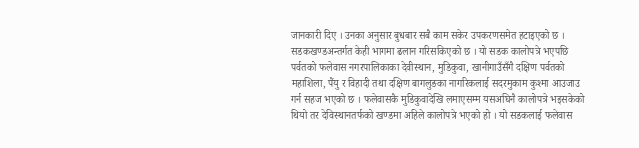जानकारी दिए । उनका अनुसार बुधबार सबै काम सकेर उपकरणसमेत हटाइएको छ । सडकखण्डअन्तर्गत केही भागमा ढलान गरिसकिएको छ । यो सडक कालोपत्रे भएपछि पर्वतको फलेवास नगरपालिकाका देवीस्थान, मुडिकुवा, खानीगाउँसँगै दक्षिण पर्वतको महाशिला, पैंयु र विहादी तथा दक्षिण बागलुङका नागरिकलाई सदरमुकाम कुश्मा आउजाउ गर्न सहज भएको छ । फलेवासकै मुडिकुवादेखि लमाएसम्म यसअघिनै कालोपत्रे भइसकेको थियो तर देविस्थानतर्फको खण्डमा अहिले कालोपत्रे भएको हो । यो सडकलाई फलेवास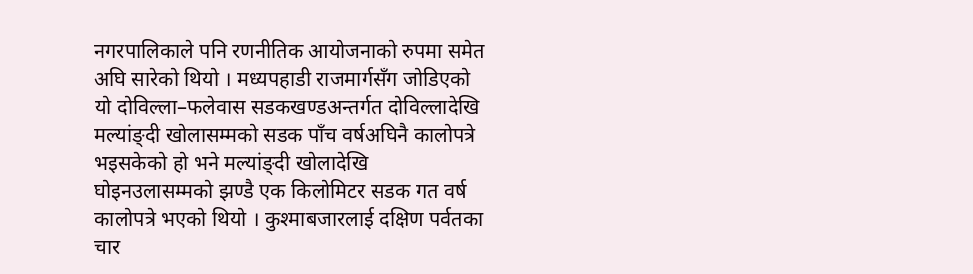नगरपालिकाले पनि रणनीतिक आयोजनाको रुपमा समेत अघि सारेको थियो । मध्यपहाडी राजमार्गसँग जोडिएको यो दोविल्ला–फलेवास सडकखण्डअन्तर्गत दोविल्लादेखि मल्यांङ्दी खोलासम्मको सडक पाँच वर्षअघिनै कालोपत्रे भइसकेको हो भने मल्यांङ्दी खोलादेखि घोइनउलासम्मको झण्डै एक किलोमिटर सडक गत वर्ष कालोपत्रे भएको थियो । कुश्माबजारलाई दक्षिण पर्वतका चार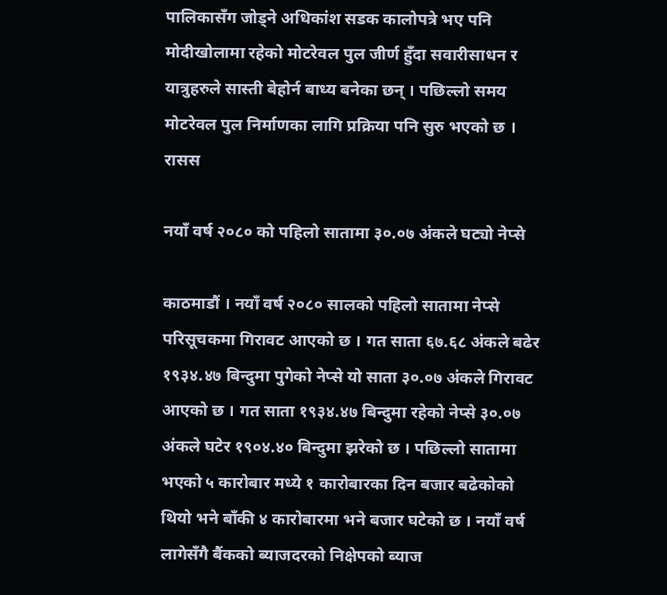पालिकासँग जोड्ने अधिकांश सडक कालोपत्रे भए पनि मोदीखोलामा रहेको मोटरेवल पुल जीर्ण हुँदा सवारीसाधन र यात्रुहरुले सास्ती बेहोर्न बाध्य बनेका छन् । पछिल्लो समय मोटरेवल पुल निर्माणका लागि प्रक्रिया पनि सुरु भएको छ । रासस

नयाँ वर्ष २०८० को पहिलो सातामा ३०.०७ अंकले घट्यो नेप्से

काठमाडौं । नयाँ वर्ष २०८० सालको पहिलो सातामा नेप्से परिसूचकमा गिरावट आएको छ । गत साता ६७.६८ अंकले बढेर १९३४.४७ बिन्दुमा पुगेको नेप्से यो साता ३०.०७ अंकले गिरावट आएको छ । गत साता १९३४.४७ बिन्दुमा रहेको नेप्से ३०.०७ अंकले घटेर १९०४.४० बिन्दुमा झरेको छ । पछिल्लो सातामा भएको ५ कारोबार मध्ये १ कारोबारका दिन बजार बढेकोको थियो भने बाँकी ४ कारोबारमा भने बजार घटेको छ । नयाँ वर्ष लागेसँगै बैंकको ब्याजदरको निक्षेपको ब्याज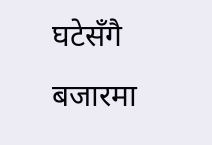घटेसँगै बजारमा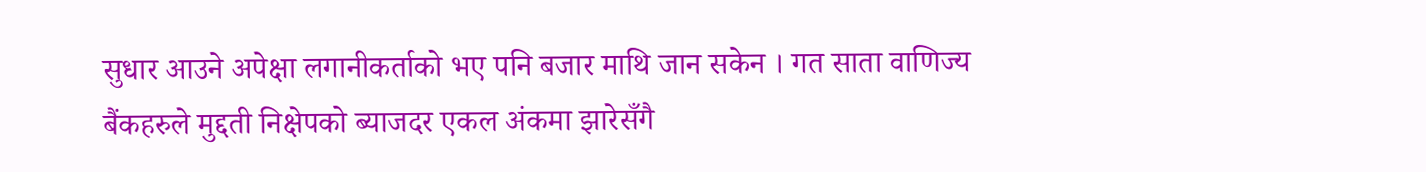सुधार आउने अपेक्षा लगानीकर्ताको भए पनि बजार माथि जान सकेन । गत साता वाणिज्य बैंकहरुले मुद्दती निक्षेपको ब्याजदर एकल अंकमा झारेसँगै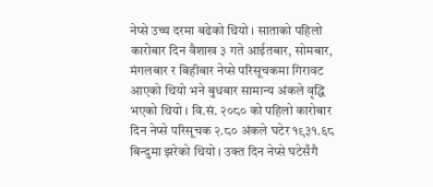नेप्से उच्च दरमा बढेको थियो । साताको पहिलो कारोबार दिन वैशाख ३ गते आईतबार, सोमबार, मंगलबार र बिहीबार नेप्से परिसूचकमा गिरावट आएको थियो भने बुधबार सामान्य अंकले वृद्धि भएको थियो । वि.सं. २०८० को पहिलो कारोबार दिन नेप्से परिसूचक २.८० अंकले घटेर १९३१.६८ बिन्दुमा झरेको थियो । उक्त दिन नेप्से घटेसँगै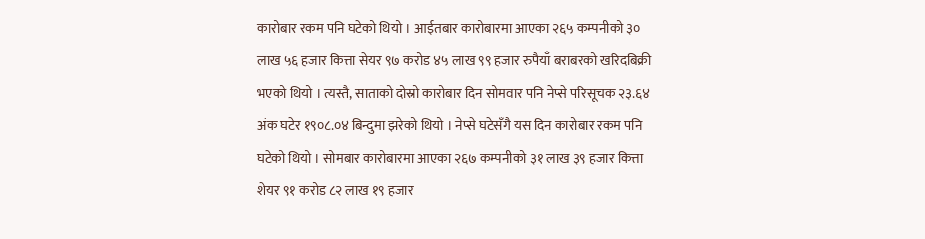कारोबार रकम पनि घटेको थियो । आईतबार कारोबारमा आएका २६५ कम्पनीको ३० लाख ५६ हजार कित्ता सेयर ९७ करोड ४५ लाख ९९ हजार रुपैयाँ बराबरको खरिदबिक्री भएको थियो । त्यस्तै, साताको दोस्रो कारोबार दिन सोमवार पनि नेप्से परिसूचक २३.६४ अंक घटेर १९०८.०४ बिन्दुमा झरेको थियो । नेप्से घटेसँगै यस दिन कारोबार रकम पनि घटेको थियो । सोमबार कारोबारमा आएका २६७ कम्पनीको ३१ लाख ३९ हजार कित्ता शेयर ९१ करोड ८२ लाख १९ हजार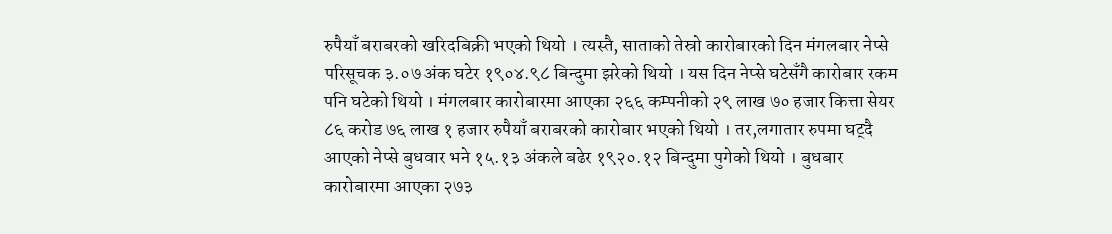रुपैयाँ बराबरको खरिदबिक्री भएको थियो । त्यस्तै, साताको तेस्रो कारोबारको दिन मंगलबार नेप्से परिसूचक ३.०७ अंक घटेर १९०४.९८ बिन्दुमा झरेको थियो । यस दिन नेप्से घटेसँगै कारोबार रकम पनि घटेको थियो । मंगलबार कारोबारमा आएका २६६ कम्पनीको २९ लाख ७० हजार कित्ता सेयर ८६ करोड ७६ लाख १ हजार रुपैयाँ बराबरको कारोबार भएको थियो । तर,लगातार रुपमा घट्दै आएको नेप्से बुधवार भने १५.१३ अंकले बढेर १९२०.१२ बिन्दुमा पुगेको थियो । बुधबार कारोबारमा आएका २७३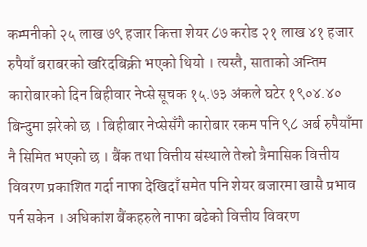कम्पनीको २५ लाख ७९ हजार कित्ता शेयर ८७ करोड २१ लाख ४१ हजार रुपैयाँ बराबरको खरिदबिक्री भएको थियो । त्यस्तै, साताको अन्तिम कारोबारको दिन बिहीवार नेप्से सूचक १५.७३ अंकले घटेर १९०४.४० बिन्दुमा झरेको छ । बिहीबार नेप्सेसँगै कारोबार रकम पनि ९८ अर्ब रुपैयाँमा नै सिमित भएको छ । बैंक तथा वित्तीय संस्थाले तेस्रो त्रैमासिक वित्तीय विवरण प्रकाशित गर्दा नाफा देखिदाँ समेत पनि शेयर बजारमा खासै प्रभाव पर्न सकेन । अधिकांश बैंकहरुले नाफा बढेको वित्तीय विवरण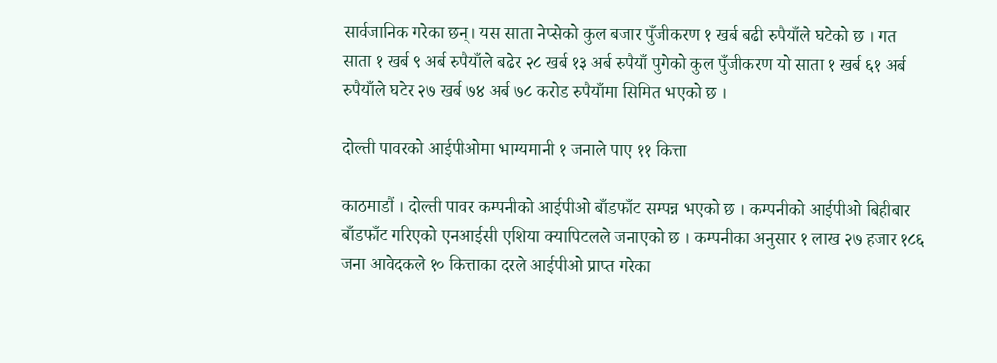सार्वजानिक गरेका छन्। यस साता नेप्सेको कुल बजार पुँजीकरण १ खर्ब बढी रुपैयाँले घटेको छ । गत साता १ खर्ब ९ अर्ब रुपैयाँले बढेर २८ खर्ब १३ अर्ब रुपैयाँ पुगेको कुल पुँजीकरण यो साता १ खर्ब ६१ अर्ब रुपैयाँले घटेर २७ खर्ब ७४ अर्ब ७८ करोड रुपैयाँमा सिमित भएको छ ।

दोल्ती पावरको आईपीओमा भाग्यमानी १ जनाले पाए ११ कित्ता

काठमाडौं । दोल्ती पावर कम्पनीको आईपीओ बाँडफाँट सम्पन्न भएको छ । कम्पनीको आईपीओ बिहीबार बाँडफाँट गरिएको एनआईसी एशिया क्यापिटलले जनाएको छ । कम्पनीका अनुसार १ लाख २७ हजार १८६ जना आवेदकले १० कित्ताका दरले आईपीओ प्राप्त गरेका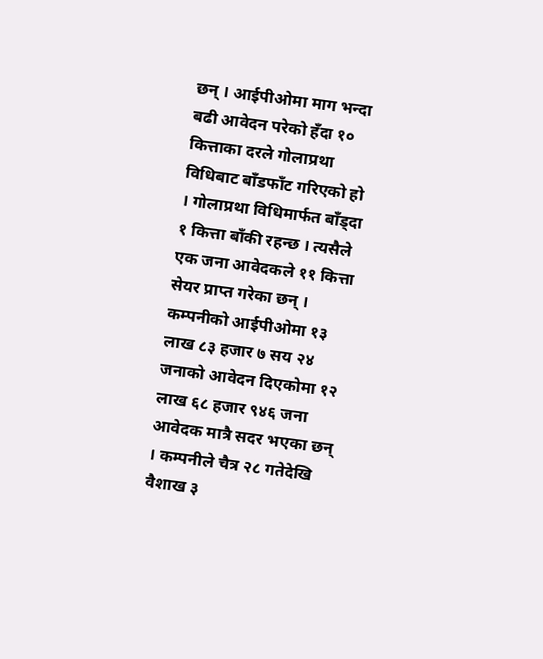छन् । आईपीओमा माग भन्दा बढी आवेदन परेको हँदा १० कित्ताका दरले गोलाप्रथा विधिबाट बाँडफाँट गरिएको हो । गोलाप्रथा विधिमार्फत बाँड्दा १ कित्ता बाँकी रहन्छ । त्यसैले एक जना आवेदकले ११ कित्ता सेयर प्राप्त गरेका छन् । कम्पनीको आईपीओमा १३ लाख ८३ हजार ७ सय २४ जनाको आवेदन दिएकोमा १२ लाख ६८ हजार ९४६ जना आवेदक मात्रै सदर भएका छन् । कम्पनीले चैत्र २८ गतेदेखि वैशाख ३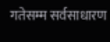गतेसम्म सर्वसाधारण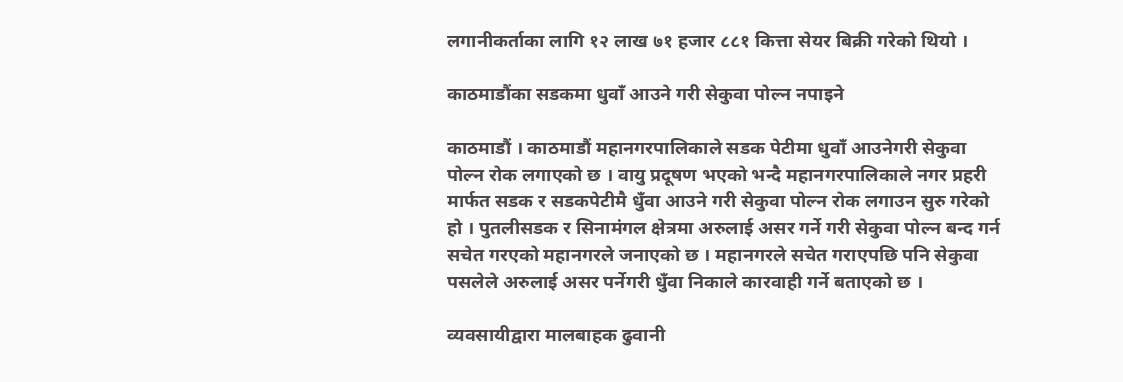लगानीकर्ताका लागि १२ लाख ७१ हजार ८८१ कित्ता सेयर बिक्री गरेको थियो ।

काठमाडौंका सडकमा धुवाँ आउने गरी सेकुवा पोल्न नपाइने

काठमाडौं । काठमाडौं महानगरपालिकाले सडक पेटीमा धुवाँ आउनेगरी सेकुवा पोल्न रोक लगाएको छ । वायु प्रदूषण भएको भन्दै महानगरपालिकाले नगर प्रहरी मार्फत सडक र सडकपेटीमै धुँवा आउने गरी सेकुवा पोल्न रोक लगाउन सुरु गरेको हो । पुतलीसडक र सिनामंगल क्षेत्रमा अरुलाई असर गर्ने गरी सेकुवा पोल्न बन्द गर्न सचेत गरएको महानगरले जनाएको छ । महानगरले सचेत गराएपछि पनि सेकुवा पसलेले अरुलाई असर पर्नेगरी धुँवा निकाले कारवाही गर्ने बताएको छ ।

व्यवसायीद्वारा मालबाहक ढुवानी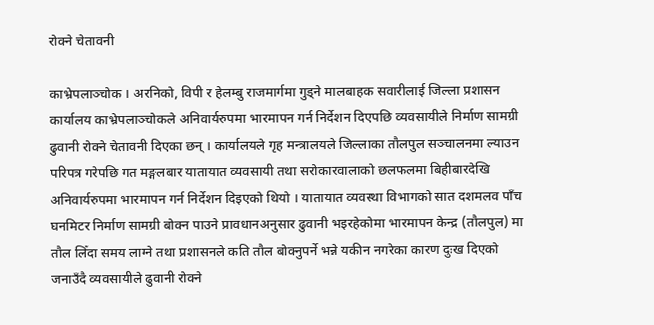रोक्ने चेतावनी

काभ्रेपलाञ्चोक । अरनिको, विपी र हेलम्बु राजमार्गमा गुड्ने मालबाहक सवारीलाई जिल्ला प्रशासन कार्यालय काभ्रेपलाञ्चोकले अनिवार्यरुपमा भारमापन गर्न निर्देशन दिएपछि व्यवसायीले निर्माण सामग्री ढुवानी रोक्ने चेतावनी दिएका छन् । कार्यालयले गृह मन्त्रालयले जिल्लाका तौलपुल सञ्चालनमा ल्याउन परिपत्र गरेपछि गत मङ्गलबार यातायात व्यवसायी तथा सरोकारवालाको छलफलमा बिहीबारदेखि अनिवार्यरुपमा भारमापन गर्न निर्देशन दिइएको थियो । यातायात व्यवस्था विभागको सात दशमलव पाँच घनमिटर निर्माण सामग्री बोक्न पाउने प्रावधानअनुसार ढुवानी भइरहेकोमा भारमापन केन्द्र (तौलपुल) मा तौल लिँदा समय लाग्ने तथा प्रशासनले कति तौल बोक्नुपर्ने भन्ने यकीन नगरेका कारण दुःख दिएको जनाउँदै व्यवसायीले ढुवानी रोक्ने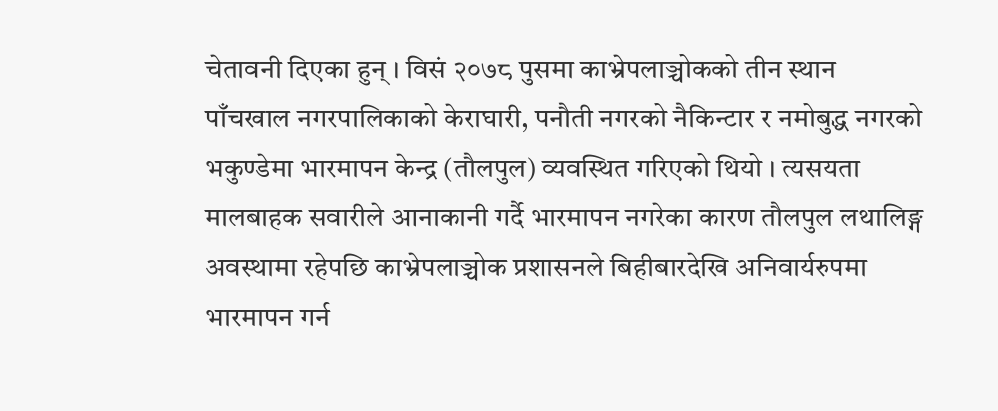चेतावनी दिएका हुन् । विसं २०७८ पुसमा काभ्रेपलाञ्चोकको तीन स्थान पाँचखाल नगरपालिकाको केराघारी, पनौती नगरको नैकिन्टार र नमोबुद्ध नगरको भकुण्डेमा भारमापन केन्द्र (तौलपुल) व्यवस्थित गरिएको थियो । त्यसयता मालबाहक सवारीले आनाकानी गर्दै भारमापन नगरेका कारण तौलपुल लथालिङ्ग अवस्थामा रहेपछि काभ्रेपलाञ्चोक प्रशासनले बिहीबारदेखि अनिवार्यरुपमा भारमापन गर्न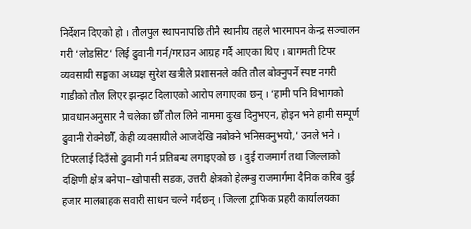निर्देशन दिएको हो । तौलपुल स्थापनापछि तीनै स्थानीय तहले भारमापन केन्द्र सञ्चालन गरी ‘लोडसिट’ लिई ढुवानी गर्न/गराउन आग्रह गर्दै आएका थिए । बागमती टिपर व्यवसायी सङ्घका अध्यक्ष सुरेश खत्रीले प्रशासनले कति तौल बोक्नुपर्ने स्पष्ट नगरी गाडीको तौल लिएर झन्झट दिलाएको आरोप लगाएका छन् । ‘हामी पनि विभागको प्रावधानअनुसार नै चलेका छौँ तौल लिने नाममा दुःख दिनुभएन, होइन भने हामी सम्पूर्ण ढुवानी रोक्नेछौँ, केही व्यवसायीले आजदेखि नबोक्ने भनिसक्नुभयो,’ उनले भने । टिपरलाई दिउँसो ढुवानी गर्न प्रतिबन्ध लगाइएको छ । दुई राजमार्ग तथा जिल्लाको दक्षिणी क्षेत्र बनेपा–खोपासी सडक, उत्तरी क्षेत्रको हेलम्बु राजमार्गमा दैनिक करिब दुई हजार मालबाहक सवारी साधन चल्ने गर्दछन् । जिल्ला ट्राफिक प्रहरी कार्यालयका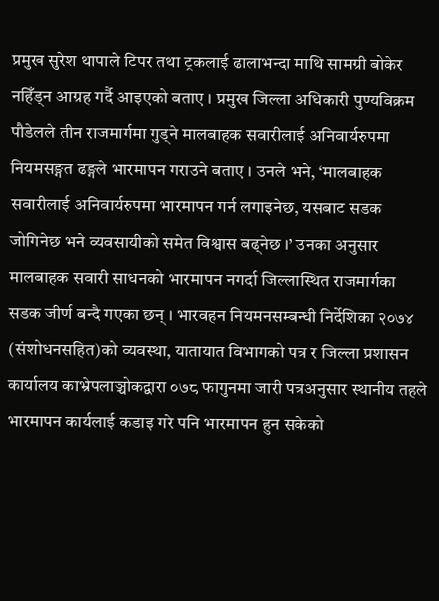प्रमुख सुरेश थापाले टिपर तथा ट्रकलाई ढालाभन्दा माथि सामग्री बोकेर नहिँड्न आग्रह गर्दै आइएको बताए । प्रमुख जिल्ला अधिकारी पुण्यविक्रम पौडेलले तीन राजमार्गमा गुड्ने मालबाहक सवारीलाई अनिवार्यरुपमा नियमसङ्गत ढङ्गले भारमापन गराउने बताए । उनले भने, ‘मालबाहक सवारीलाई अनिवार्यरुपमा भारमापन गर्न लगाइनेछ, यसबाट सडक जोगिनेछ भने व्यवसायीको समेत विश्वास बढ्नेछ ।’ उनका अनुसार मालबाहक सवारी साधनको भारमापन नगर्दा जिल्लास्थित राजमार्गका सडक जीर्ण बन्दै गएका छन् । भारवहन नियमनसम्बन्धी निर्देशिका २०७४ (संशोधनसहित)को व्यवस्था, यातायात विभागको पत्र र जिल्ला प्रशासन कार्यालय काभ्रेपलाञ्चोकद्वारा ०७८ फागुनमा जारी पत्रअनुसार स्थानीय तहले भारमापन कार्यलाई कडाइ गरे पनि भारमापन हुन सकेको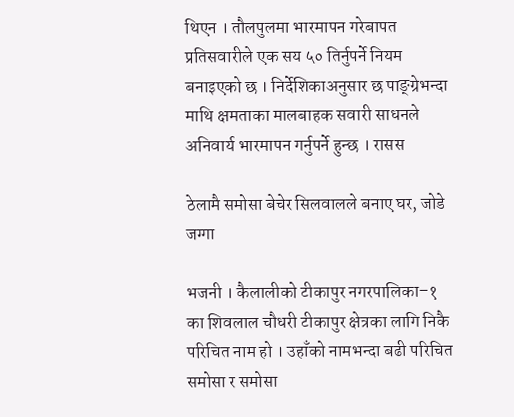थिएन । तौलपुलमा भारमापन गरेबापत प्रतिसवारीले एक सय ५० तिर्नुपर्ने नियम बनाइएको छ । निर्देशिकाअनुसार छ पाङ्ग्रेभन्दा माथि क्षमताका मालबाहक सवारी साधनले अनिवार्य भारमापन गर्नुपर्ने हुन्छ । रासस

ठेलामै समोसा बेचेर सिलवालले बनाए घर, जोडे जग्गा

भजनी । कैलालीको टीकापुर नगरपालिका–१ का शिवलाल चौधरी टीकापुर क्षेत्रका लागि निकै परिचित नाम हो । उहाँको नामभन्दा बढी परिचित समोसा र समोसा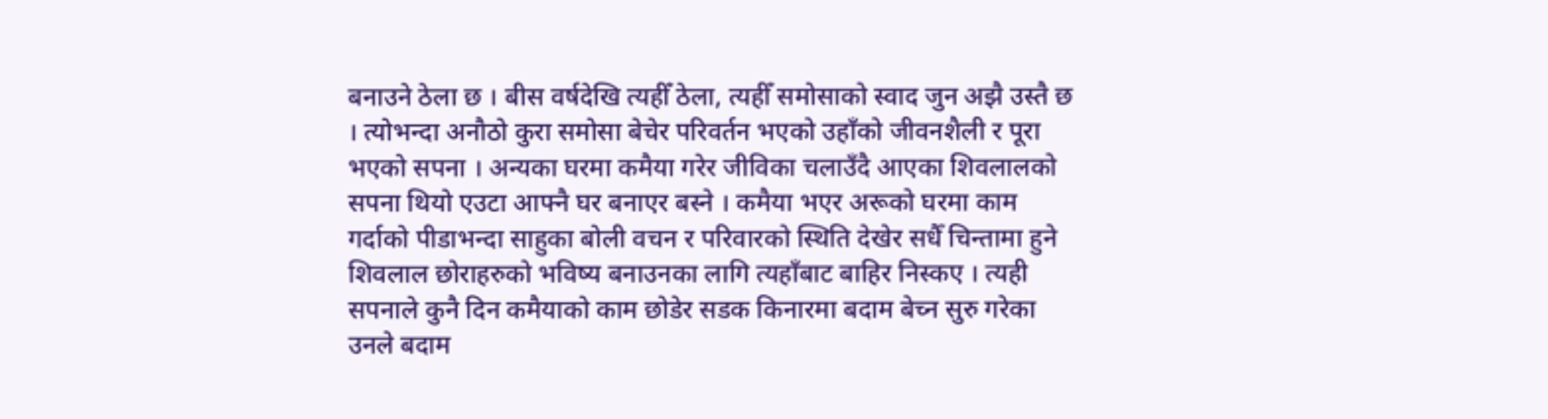बनाउने ठेला छ । बीस वर्षदेखि त्यहीँ ठेला, त्यहीँ समोसाको स्वाद जुन अझै उस्तै छ । त्योभन्दा अनौठो कुरा समोसा बेचेर परिवर्तन भएको उहाँको जीवनशैली र पूरा भएको सपना । अन्यका घरमा कमैया गरेर जीविका चलाउँदै आएका शिवलालको सपना थियो एउटा आफ्नै घर बनाएर बस्ने । कमैया भएर अरूको घरमा काम गर्दाको पीडाभन्दा साहुका बोली वचन र परिवारको स्थिति देखेर सधैँ चिन्तामा हुने शिवलाल छोराहरुको भविष्य बनाउनका लागि त्यहाँबाट बाहिर निस्कए । त्यही सपनाले कुनै दिन कमैयाको काम छोडेर सडक किनारमा बदाम बेच्न सुरु गरेका उनले बदाम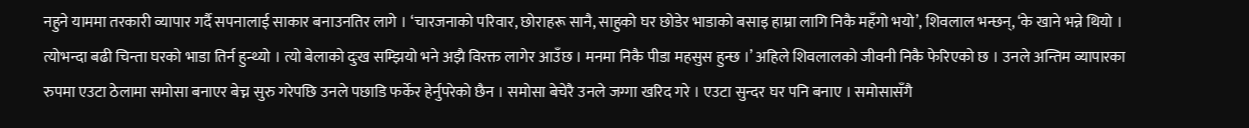नहुने याममा तरकारी व्यापार गर्दै सपनालाई साकार बनाउनतिर लागे । ‘चारजनाको परिवार, छोराहरू सानै, साहुको घर छोडेर भाडाको बसाइ हाम्रा लागि निकै महँगो भयो’, शिवलाल भन्छन्, ‘के खाने भन्ने थियो । त्योभन्दा बढी चिन्ता घरको भाडा तिर्न हुन्थ्यो । त्यो बेलाको दुःख सम्झियो भने अझै विरक्त लागेर आउँछ । मनमा निकै पीडा महसुस हुन्छ ।’ अहिले शिवलालको जीवनी निकै फेरिएको छ । उनले अन्तिम व्यापारका रुपमा एउटा ठेलामा समोसा बनाएर बेच्न सुरु गरेपछि उनले पछाडि फर्केर हेर्नुपरेको छैन । समोसा बेचेरै उनले जग्गा खरिद गरे । एउटा सुन्दर घर पनि बनाए । समोसासँगै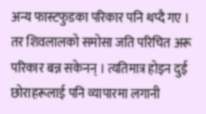अन्य फास्टफुडका परिकार पनि थप्दै गए । तर शिवलालको समोसा जति परिचित अरू परिकार बन्न सकेनन् । त्यतिमात्र होइन दुई छोराहरूलाई पनि व्यापारमा लगानी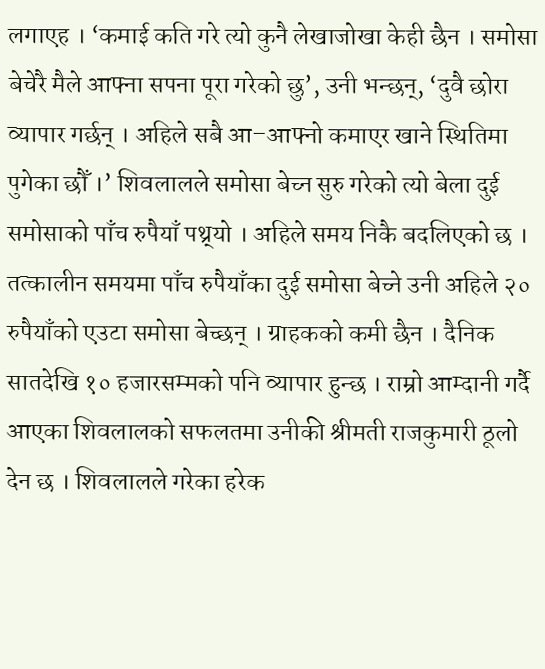लगाएह । ‘कमाई कति गरे त्यो कुनै लेखाजोखा केही छैन । समोसा बेचेरै मैले आफ्ना सपना पूरा गरेको छु’, उनी भन्छन्, ‘दुवै छोरा व्यापार गर्छन् । अहिले सबै आ–आफ्नो कमाएर खाने स्थितिमा पुगेका छौँ ।’ शिवलालले समोसा बेच्न सुरु गरेको त्यो बेला दुई समोसाको पाँच रुपैयाँ पथ्र्यो । अहिले समय निकै बदलिएको छ । तत्कालीन समयमा पाँच रुपैयाँका दुई समोसा बेच्ने उनी अहिले २० रुपैयाँको एउटा समोसा बेच्छन् । ग्राहकको कमी छैन । दैनिक सातदेखि १० हजारसम्मको पनि व्यापार हुन्छ । राम्रो आम्दानी गर्दै आएका शिवलालको सफलतमा उनीकी श्रीमती राजकुमारी ठूलो देन छ । शिवलालले गरेका हरेक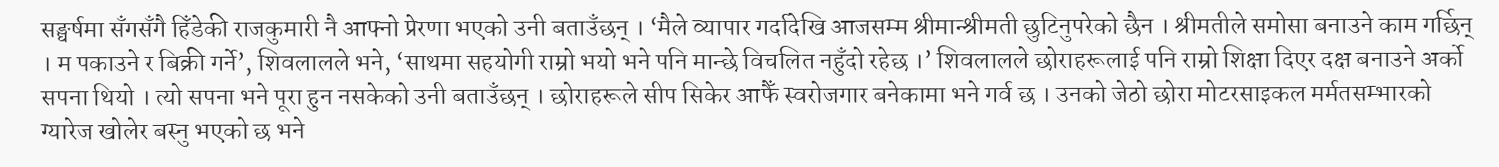सङ्घर्षमा सँगसँगै हिँडेकी राजकुमारी नै आफ्नो प्रेरणा भएको उनी बताउँछन् । ‘मैले व्यापार गर्दादेखि आजसम्म श्रीमान्श्रीमती छुटिनुपरेको छैन । श्रीमतीले समोसा बनाउने काम गर्छिन् । म पकाउने र बिक्री गर्ने’, शिवलालले भने, ‘साथमा सहयोगी राम्रो भयो भने पनि मान्छे विचलित नहुँदो रहेछ ।’ शिवलालले छोराहरूलाई पनि राम्रो शिक्षा दिएर दक्ष बनाउने अर्को सपना थियो । त्यो सपना भने पूरा हुन नसकेको उनी बताउँछन् । छोराहरूले सीप सिकेर आफैँ स्वरोजगार बनेकामा भने गर्व छ । उनको जेठो छोरा मोटरसाइकल मर्मतसम्भारको ग्यारेज खोलेर बस्नु भएको छ भने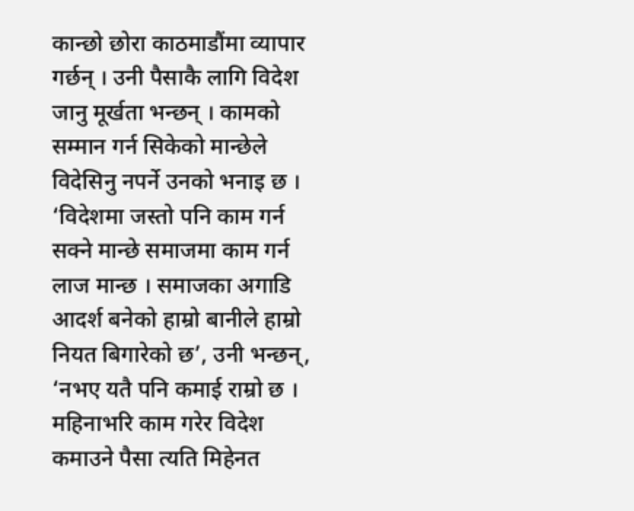कान्छो छोरा काठमाडौंमा व्यापार गर्छन् । उनी पैसाकै लागि विदेश जानु मूर्खता भन्छन् । कामको सम्मान गर्न सिकेको मान्छेले विदेसिनु नपर्ने उनको भनाइ छ । ‘विदेशमा जस्तो पनि काम गर्न सक्ने मान्छे समाजमा काम गर्न लाज मान्छ । समाजका अगाडि आदर्श बनेको हाम्रो बानीले हाम्रो नियत बिगारेको छ’, उनी भन्छन्, ‘नभए यतै पनि कमाई राम्रो छ । महिनाभरि काम गरेर विदेश कमाउने पैसा त्यति मिहेनत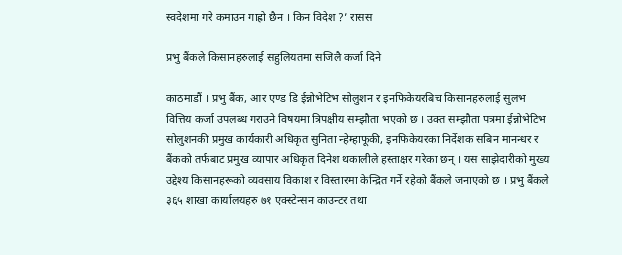स्वदेशमा गरे कमाउन गाह्रो छैन । किन विदेश ?’ रासस

प्रभु बैंकले किसानहरुलाई सहुलियतमा सजिलै कर्जा दिने

काठमाडौं । प्रभु बैंक, आर एण्ड डि ईन्नोभेटिभ सोलुशन र इनफिकेयरबिच किसानहरुलाई सुलभ वित्तिय कर्जा उपलब्ध गराउने विषयमा त्रिपक्षीय सम्झौता भएको छ । उक्त सम्झौता पत्रमा ईन्नोभेटिभ सोलुशनकी प्रमुख कार्यकारी अधिकृत सुनिता न्हेम्हाफूकी, इनफिकेयरका निर्देशक सबिन मानन्धर र बैंकको तर्फबाट प्रमुख व्यापार अधिकृत दिनेश थकालीले हस्ताक्षर गरेका छन् । यस साझेदारीको मुख्य उद्देश्य किसानहरूको व्यवसाय विकाश र विस्तारमा केन्द्रित गर्ने रहेको बैंकले जनाएको छ । प्रभु बैंकले ३६५ शाखा कार्यालयहरु ७१ एक्स्टेन्सन काउन्टर तथा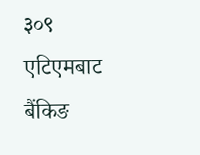३०९ एटिएमबाट बैंकिङ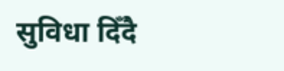सुविधा दिँदै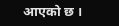आएको छ ।